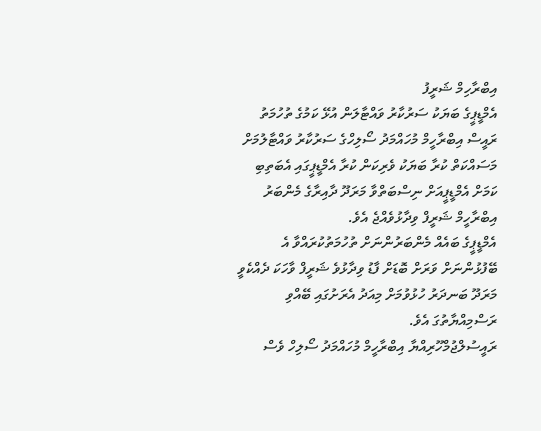އިބްރާހިމް ޝަރީފު
އެމްޑީޕީގެ ބަޔަކު ސަރުކާރު ވައްޓާލަން އުޅޭ ކަމުގެ ތުހުމަތު
ރައީސް އިބްރާހީމް މުހައްމަދު ސޯލިހްގެ ސަރުކާރު ވައްޓާލުމަށް މަސައްކަތް ކުރާ ބަޔަކު ވެރިކަން ކުރާ އެމްޑީޕީގައި އެބަތިބި ކަމަށް އެމްޑީޕީއަށް ނިސްބަތްވާ މަރަދޫ ދާއިރާގެ މެންބަރު އިބްރާހީމް ޝަރީފް ވިދާޅުވެއްޖެ އެވެ.
އެމްޑީޕީގެ ބައެއް މެންބަރުންނަށް ތުހުމަތުކުރައްވާ އެ ބޭފުޅުންނަށް ވަރަށް ބޮޑަށް ފާޑު ވިދާޅުވެ ޝަރީފް ވާހަކަ ދެއްކެވީ މަރަދޫ ބަނދަރު ހުޅުވުމަށް މިއަދު އެރަށުގައި ބޭއްވި ރަސްމިއްޔާތުގަ އެވެ.
ރައީސުލްޖުމްހޫރިއްޔާ އިބްރާހީމް މުހައްމަދު ސޯލިހް ވެސް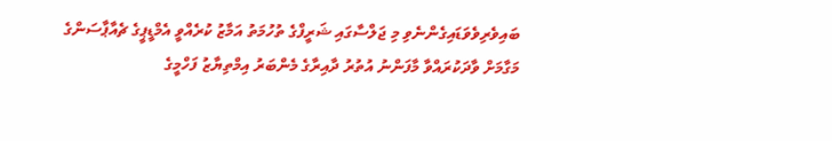ބައިވެރިވެވަޑައިގެންނެވި މި ޖަލްސާގައި ޝަރީފްގެ ތުހުމަތު އަމާޒު ކުރެއްވީ އެމްޑީޕީގެ ޗެއާޕާސަންގެ މަގާމަށް ވާދަކުރައްވާ މާފަންނު އުތުރު ދާއިރާގެ މެންބަރު އިމްތިޔާޒު ފަހްމީގެ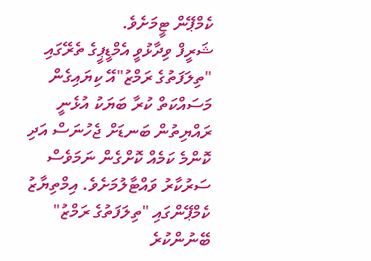ކެމްޕޭން ޓީމަށެވެ.
ޝަރީފް ވިދާޅުވީ އެމްޑީޕީގެ ތެރޭގައި "ތިލަފަތުގެ ރަމްޒު"އޭ ކިޔައިގެން މަސައްކަތް ކުރާ ބަޔަކު އުޅެނީ ރައްޔިތުން ބަނޑަށް ޖެހުނަސް އަދި ކޮންމެ ކަމެއް ކޮށްގެން ނަމަވެސް ސަރުކާރު ވައްޓާލުމަށެވެ. އިމްތިޔާޒު ކެމްޕޭންގައި "ތިލަފަތުގެ ރަމްޒު" ބޭނުންކުރެ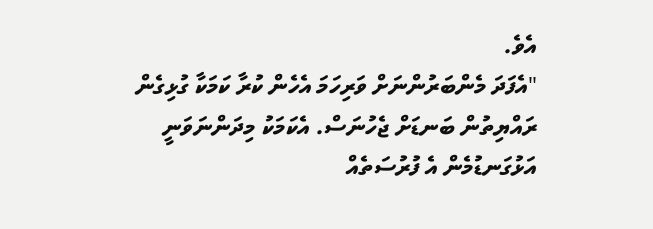އެވެ.
"އެފަދަ މެންބަރުންނަށް ވަރިހަމަ އެހެން ކުރާ ކަމަކާ ގުޅިގެން ރައްޔިތުން ބަނޑަށް ޖެހުނަސް. އެކަމަކު މިދަންނަވަނީ އަޅުގަނޑުމެން އެ ފުރުސަތެއް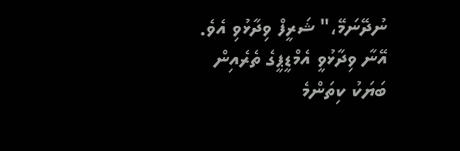ނުދޭނަމޭ،" ޝަރީފް ވިދާޅުވި އެވެ.
އޭނާ ވިދާޅުވީ އެމްޑީޕީގެ ތެރެއިން ބަޔަކު ކިތަންމެ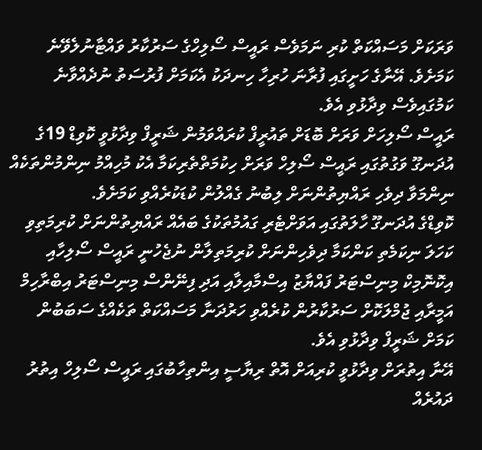ވަރަކަށް މަސައްކަތް ކުރި ނަމަވެސް ރައީސް ސޯލިހްގެ ސަރުކާރު ވައްޓާނުލެވޭނެ ކަމަށެވެ. އޭނާގެ ހަށީގައި ފުރާނަ ހުރިހާ ހިނދަކު އެކަމަށް ފުރުސަތު ނުދެއްވާނެ ކަމުގައިވެސް ވިދާޅުވި އެވެ.
ރައީސް ސޯލިހަށް ވަރަށް ބޮޑަށް ތައުރީފް ކުރައްވަމުން ޝަރީފް ވިދާޅުވީ ކޮވިޑް 19ގެ އުދަނގޫ ވަގުތުގައި ރައީސް ސޯލިހް ވަރަށް ހިކުމަތްތެރިކަމާ އެކު މުހިއްމު ނިންމުންތަކެއް ނިންމަވާ ދިވެހި ރައްޔިތުންނަށް ލިބުނު ގެއްލުން ކުޑަކުރެއްވި ކަމަށެވެ.
ކޮވިޑްގެ އުދަނގޫ ހާލަތުގައި އަވަށްޓެރި ގައުމުތަކުގެ ބައެއް ރައްޔިތުންނަށް ކުރިމަތިވި ކަހަލަ ނިކަމެތި ކަންކަމާ ދިވެހިންނަށް ކުރިމަތިލާން ނުޖެހުނީ ރައީސް ސޯލިހާއި އިކޮނޮމިކް މިނިސްޓަރު ފައްޔާޒު އިސްމާއިލާއި އަދި ފިނޭންސް މިނިސްޓަރު އިބްރާހިމް އަމީރާއި ޖުމްލަކޮށް ސަރުކާރުން ކުރެއްވި ހަރުދަނާ މަސައްކަތް ތަކެއްގެ ސަބަބުން ކަމަށް ޝަރީފް ވިދާޅުވި އެވެ.
އޭނާ އިތުރަށް ވިދާޅުވީ ކުރިއަށް އޮތް ރިޔާސީ އިންތިހާބުގައި ރައީސް ސޯލިހް އިތުރު ދައުރެއް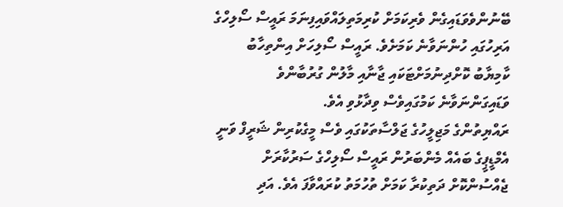ބޭނުންވެވަޑައިގެން ވެރިކަމަށް ކުރިމަތިލައްވައިފިނަމަ ރައީސް ސޯލިހްގެ އަރިހުގައި ހުންނަވާނެ ކަމަށެވެ. ރައީސް ސޯލިހަށް އިންތިހާބު ކާމިޔާބު ކޮށްދިނުމަށްޓަކައި ޖާނާއި މާލުން ގުރުބާންވެ ވަޑައިގަންނަވާނެ ކަމުގައިވެސް ވިދާޅުވި އެވެ.
ރައްޔިތުންގެ މަޖިލީހުގެ ޖަލްސާތަކުގައި ވެސް މީގެކުރިން ޝަރީފް ވަނީ އެމްޑީޕީގެ ބައެއް މެންބަރުން ރައީސް ސޯލިހްގެ ސަރުކާރަށް ޖެއްސުންކޮށް ދަތިކުރާ ކަމަށް ތުހުމަތު ކުރައްވާފަ އެވެ. އަދި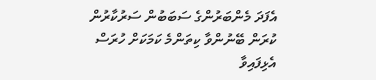އެފަދަ މެންބަރުންގެ ސަބަބުން ސަރުކާރުން ކުރަން ބޭނުންވާ ކިތަންމެ ކަމަކަށް ހުރަސް އެޅިފައިވާ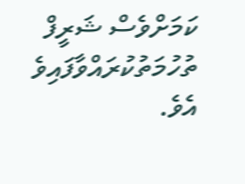ކަމަށްވެސް ޝަރީފް ތުހުމަތުކުރައްވާފައިވެ އެވެ.